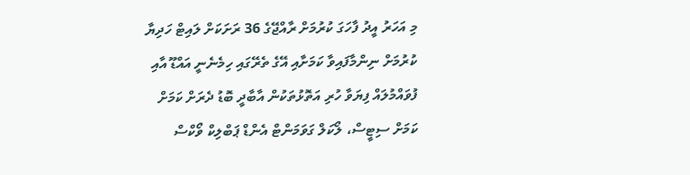މި އަހަރު އީދު ފާހަގަ ކުރުމަށް ރާއްޖޭގެ 36 ރަށަކަށް ލައިޓް ހަދިޔާ ކުރުމަށް ނިންމާފައިވާ ކަމަށާއި އޭގެ ތެރޭގައި ހިމެނެނީ އައްޑޫ އާއި ފުވައްމުލައް ފިޔަވާ ހުރި އަތޮޅުތަކުން އާބާދީ ބޮޑު ދެރަށް ކަމަށް ކަމަށް ސިޓީސް، ލޯކަލް ގަވަމަންޓް އެންޑް ޕަބްލިކް ވޯކްސް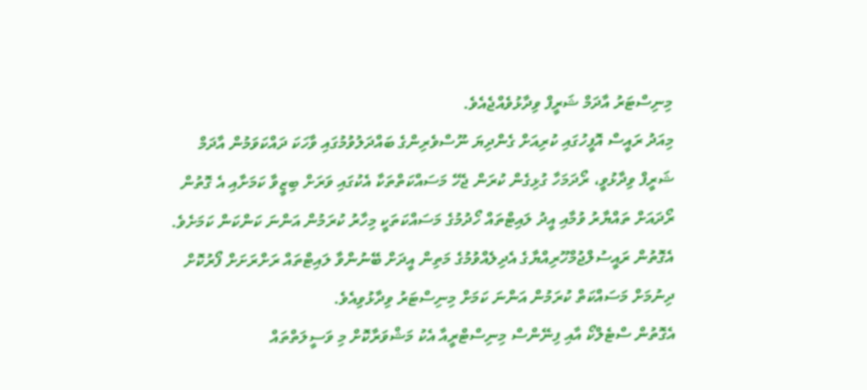މިނިސްޓަރު އާދަމް ޝަރީފް ވިދާޅުވެއްޖެއެވެ.
މިއަދު ރައީސް އޮފީހުގައި ކުރިއަށް ގެންދިޔަ ނޫސްވެރިންގެ ބައްދަލުވުމުގައި ވާހަކަ ދައްކަވަމުން އާދަމް ޝަރީފް ވިދާޅުވީ، ރޯދަމަހާ ގުޅިގެން ކުރަން ޖެހޭ މަސައްކަތްތަކާ އެކުގައި ވަރަށް ބިޒީވާ ކަމަށާއި އެ ގޮތުން ރޯދައަށް ތައްޔާރު ވުމާއި އީދު ލައިޓްތައް ހޯދުމުގެ މަސައްކަތަކީ މިހާރު ކުރަމުން އަންނަ ކަންކަން ކަމަށެވެ. އެގޮތުން ރައީސުލްޖުމްހޫރިއްޔާގެ އެދިލެއްވުމުގެ މަތިން އީދަށް ބޭނުންވާ ލައިޓްތައް ރަށްރަށަށް ފޯރުކޮށް ދިނުމަށް މަސައްކަތް ކުރަމުން އަންނަ ކަމަށް މިނިސްޓަރު ވިދާޅުވިއެވެ.
އެގޮތުން ސްޓެލްކޯ އާއި ފިނޭންސް މިނިސްޓްރީއާ އެކު މަޝްވަރާކޮށް މި ވަސީލަތްތައް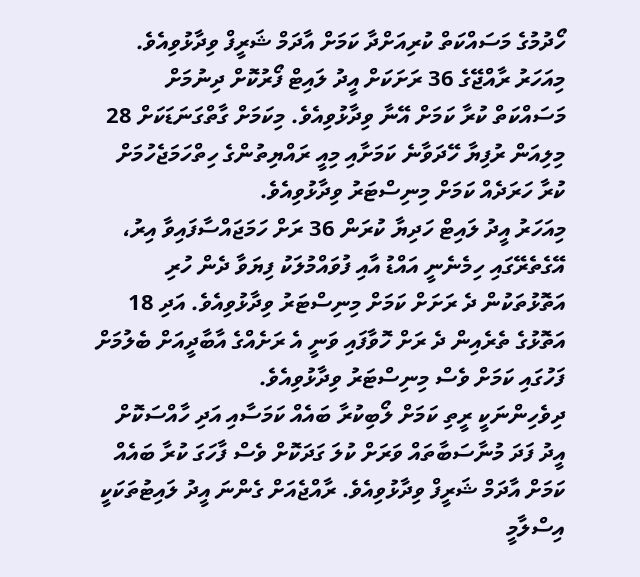ހޯދުމުގެ މަސައްކަތް ކުރިއަށްދާ ކަމަށް އާދަމް ޝަރީފް ވިދާޅުވިއެވެ. މިއަހަރު ރާއްޖޭގެ 36 ރަށަކަށް އީދު ލައިޓް ފޯރުކޮށް ދިނުމަށް މަސައްކަތް ކުރާ ކަމަށް އޭނާ ވިދާޅުވިއެވެ. މިކަމަށް ގާތްގަނަޑަކަށް 28 މިލިއަން ރުފިޔާ ހޭދަވާނެ ކަމަށާއި މިއީ ރައްޔިތުންގެ ހިތްހަމަޖެހުމަށް ކުރާ ހަރަދެއް ކަމަށް މިނިސްޓަރު ވިދާޅުވިއެވެ.
މިއަހަރު އީދު ލައިޓް ހަދިޔާ ކުރަން 36 ރަށް ހަމަޖައްސާފައިވާ އިރު، އޭގެތެރޭގައި ހިމެނެނީ އައްޑު އާއި ފުވައްމުލަކު ފިޔަވާ ދެން ހުރި އަތޮޅުތަކުން ދެ ރަށަށް ކަމަށް މިނިސްޓަރު ވިދާޅުވިއެވެ. އަދި 18 އަތޮޅުގެ ތެރެއިން ދެ ރަށް ހޮވާފައި ވަނީ އެ ރަށެއްގެ އާބާދީއަށް ބެލުމަށް ފަހުގައި ކަމަށް ވެސް މިނިސްޓަރު ވިދާޅުވިއެވެ.
ދިވެހިންނަކީ ރީތި ކަމަށް ލޯބިކުރާ ބައެއް ކަމަސާއި އަދި ހާއްސަކޮށް އީދު ފަދަ މުނާސަބާތައް ވަރަށް ކުލަ ގަދަކޮށް ވެސް ފާހަގަ ކުރާ ބައެއް ކަމަށް އާދަމް ޝަރީފް ވިދާޅުވިއެވެ. ރާއްޖެއަށް ގެންނަ އީދު ލައިޓުތަކަކީ އިސްލާމީ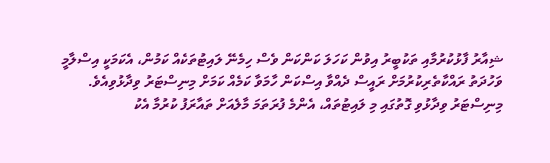ޝިއާރު ފާޅުކުރުމާއި ތަކުބީރު އިވުން ކަހަލަ ކަންކަން ވެސް ހިމެނޭ ލައިޓުތަކެއް ކަމުން، އެކަމަކީ އިސްލާމީ ވަހުދަތު ރައްކާތެރިކުރުމަށް ރައީސް ދެއްވާ އިސްކަން ހާމަވާ ކަމެއް ކަމަށް މިނިސްޓަރު ވިދާޅުވިއެވެ.
މިނިސްޓަރު ވިދާޅުވި ގޮތުގައި މި ލައިޓުތައް، އެންމެ ފުރަތަމަ މާލެއަށް ތައާރަފު ކުރުމާ އެކު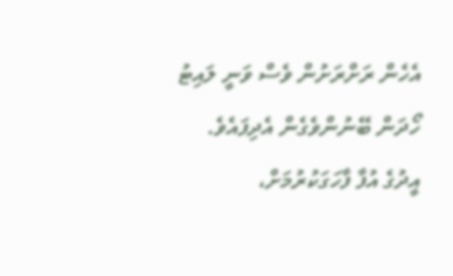އެހެން ރަށްރަށުން ވެސް ވަނީ ލައިޓު ހޯދަން ބޭނުންވެގެން އެދިފައެވެ.
އީދުގެ އުފާ ފާހަގަކުރުމަށް،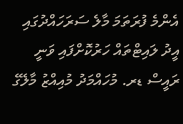އެންމެ ފުރަތަމަ މާލެ ސަރަހައްދުގައި އީދު ލައިޓްތައް ހަރުކޮށްފައި ވަނީ ރައީސް ޑރ. މުހައްމަދު މުއިއްޒު މާލޭގެ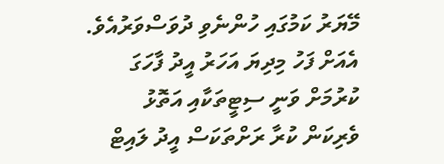މޭޔަރު ކަމުގައި ހުންނެވި ދުވަސްވަރުއެވެ. އެއަށް ފަހު މިދިޔަ އަހަރު އީދު ފާހަގަ ކުރުމަށް ވަނީ ސިޓީތަކާއި އަތޮޅު ވެރިކަން ކުރާ ރަށްތަކަސް އީދު ލައިޓް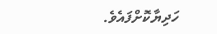ހަދިޔާކޮށްފައެވެ.